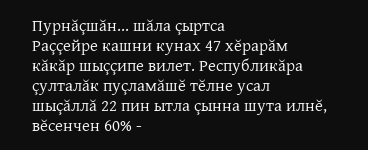Пурнăçшăн... шăла çыртса
Раççейре кашни кунах 47 хĕрарăм кăкăр шыççипе вилет. Республикăра çулталăк пуçламăшĕ тĕлне усал шыçăллă 22 пин ытла çынна шута илнĕ, вĕсенчен 60% -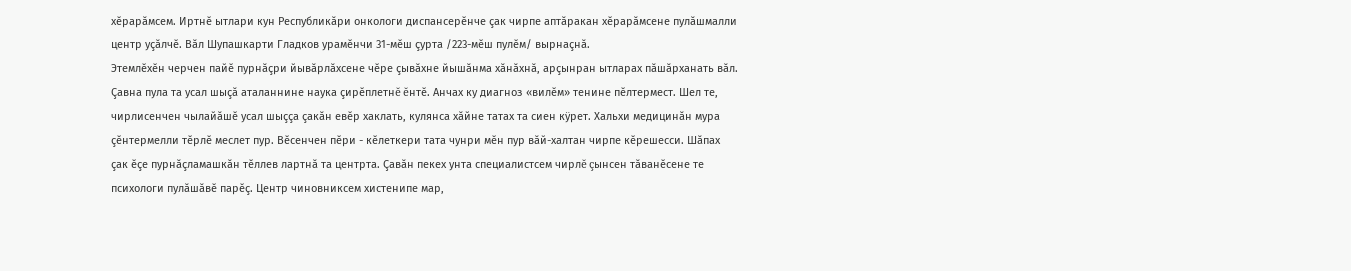хĕрарăмсем. Иртнĕ ытлари кун Республикăри онкологи диспансерĕнче çак чирпе аптăракан хĕрарăмсене пулăшмалли центр уçăлчĕ. Вăл Шупашкарти Гладков урамĕнчи 31-мĕш çурта /223-мĕш пулĕм/ вырнаçнă.
Этемлĕхĕн черчен пайĕ пурнăçри йывăрлăхсене чĕре çывăхне йышăнма хăнăхнă, арçынран ытларах пăшăрханать вăл. Çавна пула та усал шыçă аталаннине наука çирĕплетнĕ ĕнтĕ. Анчах ку диагноз «вилĕм» тенине пĕлтермест. Шел те, чирлисенчен чылайăшĕ усал шыççа çакăн евĕр хаклать, кулянса хăйне татах та сиен кÿрет. Хальхи медицинăн мура çĕнтермелли тĕрлĕ меслет пур. Вĕсенчен пĕри - кĕлеткери тата чунри мĕн пур вăй-халтан чирпе кĕрешесси. Шăпах çак ĕçе пурнăçламашкăн тĕллев лартнă та центрта. Çавăн пекех унта специалистсем чирлĕ çынсен тăванĕсене те психологи пулăшăвĕ парĕç. Центр чиновниксем хистенипе мар,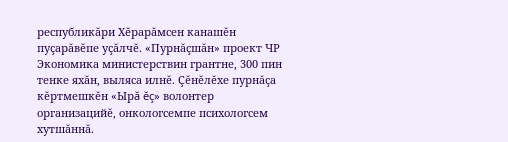республикăри Хĕрарăмсен канашĕн пуçарăвĕпе уçăлчĕ. «Пурнăçшăн» проект ЧР Экономика министерствин грантне, 300 пин тенке яхăн, выляса илнĕ. Çĕнĕлĕхе пурнăçа кĕртмешкĕн «Ырă ĕç» волонтер организацийĕ, онкологсемпе психологсем хутшăннă.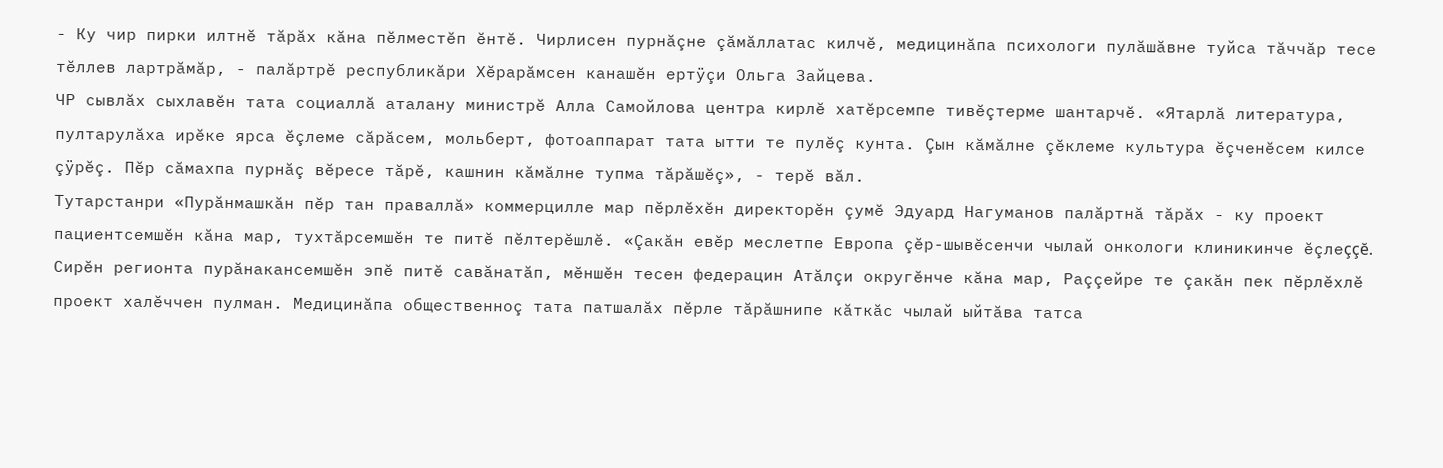- Ку чир пирки илтнĕ тăрăх кăна пĕлместĕп ĕнтĕ. Чирлисен пурнăçне çăмăллатас килчĕ, медицинăпа психологи пулăшăвне туйса тăччăр тесе тĕллев лартрăмăр, - палăртрĕ республикăри Хĕрарăмсен канашĕн ертÿçи Ольга Зайцева.
ЧР сывлăх сыхлавĕн тата социаллă аталану министрĕ Алла Самойлова центра кирлĕ хатĕрсемпе тивĕçтерме шантарчĕ. «Ятарлă литература, пултарулăха ирĕке ярса ĕçлеме сăрăсем, мольберт, фотоаппарат тата ытти те пулĕç кунта. Çын кăмăлне çĕклеме культура ĕçченĕсем килсе çÿрĕç. Пĕр сăмахпа пурнăç вĕресе тăрĕ, кашнин кăмăлне тупма тăрăшĕç», - терĕ вăл.
Тутарстанри «Пурăнмашкăн пĕр тан праваллă» коммерцилле мар пĕрлĕхĕн директорĕн çумĕ Эдуард Нагуманов палăртнă тăрăх - ку проект пациентсемшĕн кăна мар, тухтăрсемшĕн те питĕ пĕлтерĕшлĕ. «Çакăн евĕр меслетпе Европа çĕр-шывĕсенчи чылай онкологи клиникинче ĕçлеççĕ. Сирĕн регионта пурăнакансемшĕн эпĕ питĕ савăнатăп, мĕншĕн тесен федерацин Атăлçи округĕнче кăна мар, Раççейре те çакăн пек пĕрлĕхлĕ проект халĕччен пулман. Медицинăпа общественноç тата патшалăх пĕрле тăрăшнипе кăткăс чылай ыйтăва татса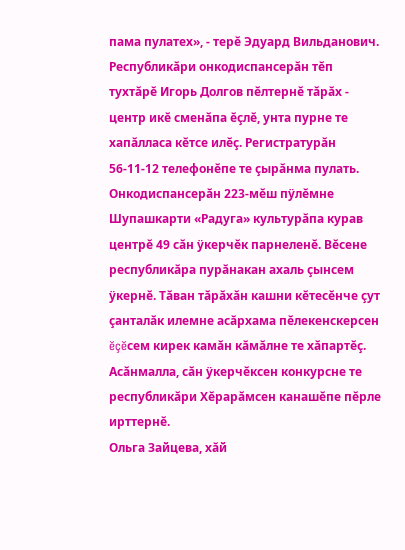пама пулатех», - терĕ Эдуард Вильданович.
Республикăри онкодиспансерăн тĕп тухтăрĕ Игорь Долгов пĕлтернĕ тăрăх - центр икĕ сменăпа ĕçлĕ, унта пурне те хапăлласа кĕтсе илĕç. Регистратурăн 56-11-12 телефонĕпе те çырăнма пулать.
Онкодиспансерăн 223-мĕш пÿлĕмне Шупашкарти «Радуга» культурăпа курав центрĕ 49 сăн ÿкерчĕк парнеленĕ. Вĕсене республикăра пурăнакан ахаль çынсем ÿкернĕ. Тăван тăрăхăн кашни кĕтесĕнче çут çанталăк илемне асăрхама пĕлекенскерсен ĕçĕсем кирек камăн кăмăлне те хăпартĕç. Асăнмалла, сăн ÿкерчĕксен конкурсне те республикăри Хĕрарăмсен канашĕпе пĕрле ирттернĕ.
Ольга Зайцева, хăй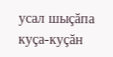усал шыçăпа куçа-куçăн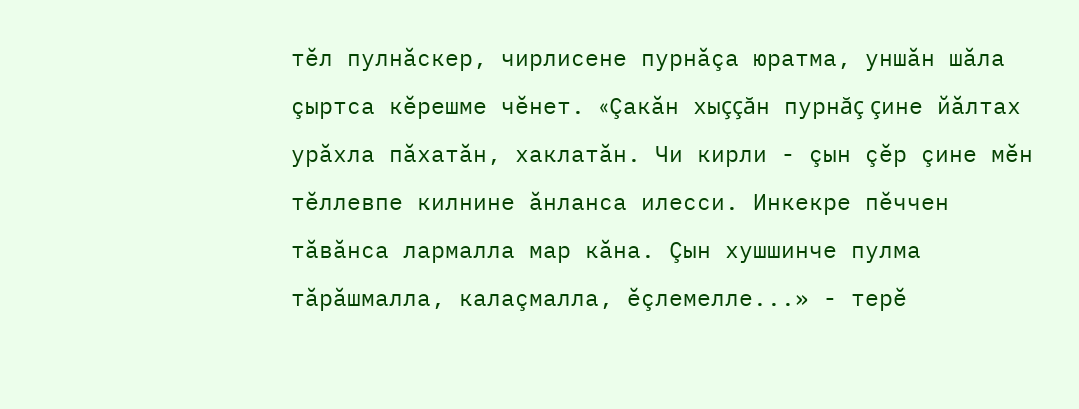тĕл пулнăскер, чирлисене пурнăçа юратма, уншăн шăла çыртса кĕрешме чĕнет. «Çакăн хыççăн пурнăç çине йăлтах урăхла пăхатăн, хаклатăн. Чи кирли - çын çĕр çине мĕн тĕллевпе килнине ăнланса илесси. Инкекре пĕччен тăвăнса лармалла мар кăна. Çын хушшинче пулма тăрăшмалла, калаçмалла, ĕçлемелле...» - терĕ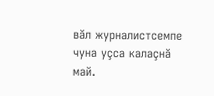вăл журналистсемпе чуна уçса калаçнă май.